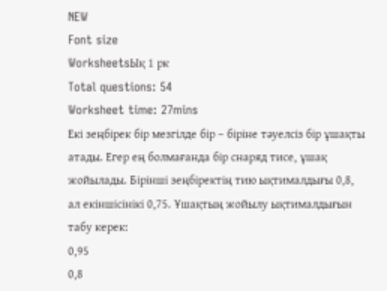NEW
Font size
WorksheetsЫқ 1 рк
Total questions: 54
Worksheet time: 27mins
Екі зеңбірек бір мезгілде бір – біріне тәуелсіз бір ұшақты атады. Егер ең болмағанда бір снаряд тисе, ұшақ жойылады. Бірінші зеңбіректің тию ықтималдығы 0,8, ал екіншісінікі 0,75. Ұшақтың жойылу ықтималдығын табу керек:
0,95
0,8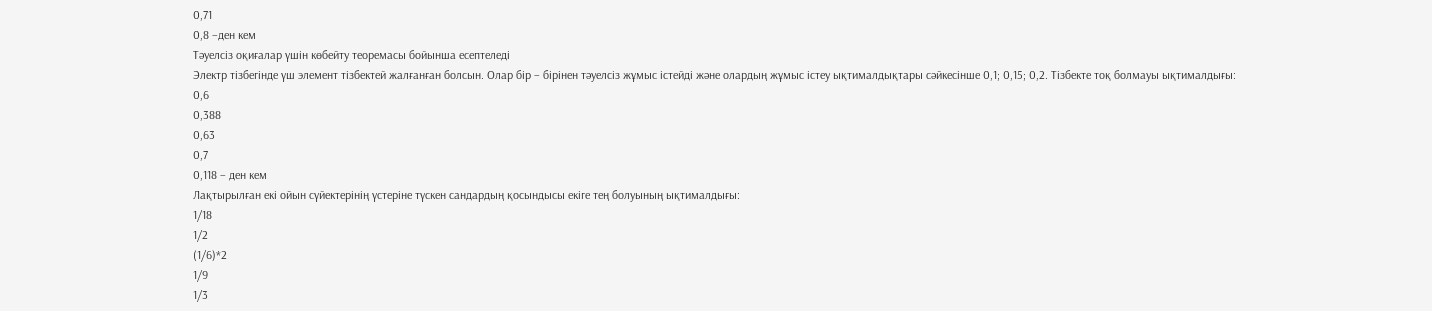0,71
0,8 –ден кем
Тәуелсіз оқиғалар үшін көбейту теоремасы бойынша есептеледі
Электр тізбегінде үш элемент тізбектей жалғанған болсын. Олар бір – бірінен тәуелсіз жұмыс істейді және олардың жұмыс істеу ықтималдықтары сәйкесінше 0,1; 0,15; 0,2. Тізбекте тоқ болмауы ықтималдығы:
0,6
0,388
0,63
0,7
0,118 – ден кем
Лақтырылған екі ойын сүйектерінің үстеріне түскен сандардың қосындысы екіге тең болуының ықтималдығы:
1/18
1/2
(1/6)*2
1/9
1/3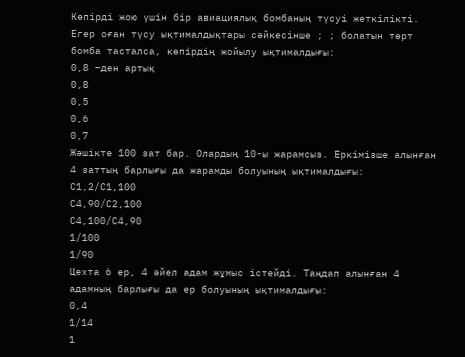Көпірді жою үшін бір авиациялық бомбаның түсуі жеткілікті. Егер оған түсу ықтималдықтары сәйкесінше ; ; болатын төрт бомба тасталса, көпірдің жойылу ықтималдығы:
0,8 –ден артық
0,8
0,5
0,6
0,7
Жәшікте 100 зат бар. Олардың 10-ы жарамсыз. Еркімізше алынған 4 заттың барлығы да жарамды болуының ықтималдығы:
C1,2/C1,100
C4,90/C2,100
C4,100/C4,90
1/100
1/90
Цехта 6 ер, 4 әйел адам жұмыс істейді. Таңдап алынған 4 адамның барлығы да ер болуының ықтималдығы:
0,4
1/14
1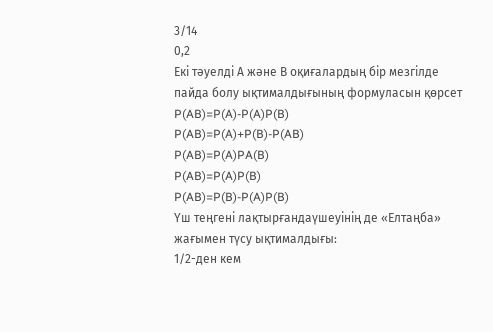3/14
0,2
Екі тәуелді А және В оқиғалардың бір мезгілде пайда болу ықтималдығының формуласын қөрсет
P(AB)=P(A)-P(A)P(B)
P(AB)=P(A)+P(B)-P(AB)
P(AB)=P(A)PA(B)
P(AB)=P(A)P(B)
P(AB)=P(B)-P(A)P(B)
Үш теңгені лақтырғандаүшеуінің де «Елтаңба» жағымен түсу ықтималдығы:
1/2-ден кем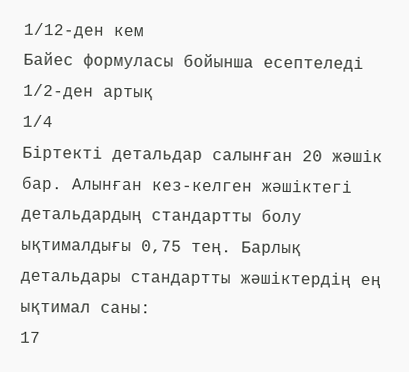1/12-ден кем
Байес формуласы бойынша есептеледі
1/2-ден артық
1/4
Біртекті детальдар салынған 20 жәшік бар. Алынған кез-келген жәшіктегі детальдардың стандартты болу ықтималдығы 0,75 тең. Барлық детальдары стандартты жәшіктердің ең ықтимал саны:
17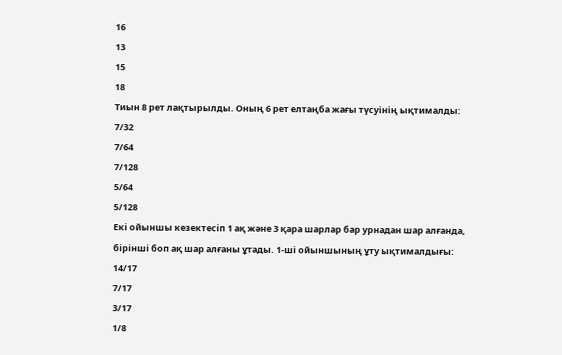16
13
15
18
Тиын 8 рет лақтырылды. Оның 6 рет елтаңба жағы түсуінің ықтималды:
7/32
7/64
7/128
5/64
5/128
Екі ойыншы кезектесіп 1 ақ және 3 қара шарлар бар урнадан шар алғанда, бірінші боп ақ шар алғаны ұтады. 1-ші ойыншының ұту ықтималдығы:
14/17
7/17
3/17
1/8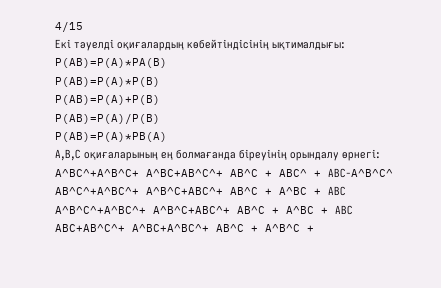4/15
Екі тәуелді оқиғалардың көбейтіндісінің ықтималдығы:
P(AB)=P(A)*PA(B)
P(AB)=P(A)*P(B)
P(AB)=P(A)+P(B)
P(AB)=P(A)/P(B)
P(AB)=P(A)*PB(A)
А,В,С оқиғаларының ең болмағанда біреуінің орындалу өрнегі:
A^BC^+A^B^C+ A^BC+AB^C^+ AB^C + ABC^ + АВС-A^B^C^
AB^C^+A^BC^+ A^B^C+ABC^+ AB^C + A^BC + АВС
A^B^C^+A^BC^+ A^B^C+ABC^+ AB^C + A^BC + АВС
ABC+AB^C^+ A^BC+A^BC^+ AB^C + A^B^C +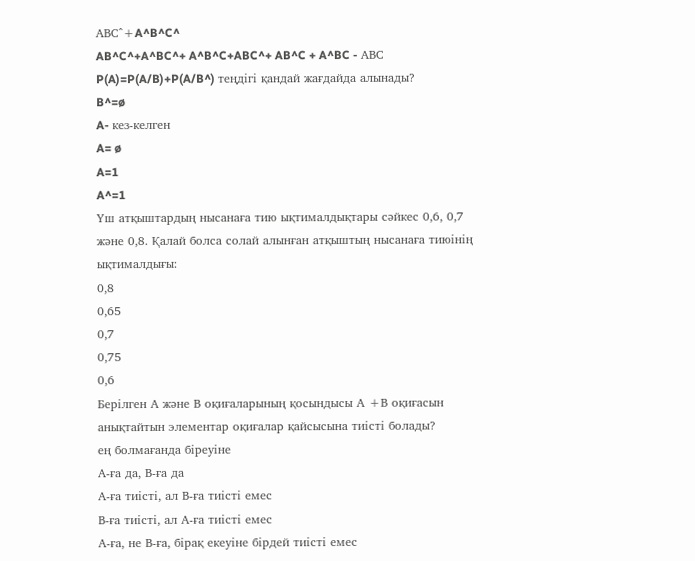АВС^+A^B^C^
AB^C^+A^BC^+ A^B^C+ABC^+ AB^C + A^BC - АВС
P(A)=P(A/B)+P(A/B^) теңдігі қандай жағдайда алынады?
B^=ø
A- кез-келген
A= ø
A=1
A^=1
Үш атқыштардың нысанаға тию ықтималдықтары сәйкес 0,6, 0,7 және 0,8. Қалай болса солай алынған атқыштың нысанаға тиюінің ықтималдығы:
0,8
0,65
0,7
0,75
0,6
Берілген А және В оқиғаларының қосындысы А +В оқиғасын анықтайтын элементар оқиғалар қайсысына тиісті болады?
ең болмағанда біреуіне
А-ға да, В-ға да
А-ға тиісті, ал В-ға тиісті емес
В-ға тиісті, ал А-ға тиісті емес
А-ға, не В-ға, бірақ екеуіне бірдей тиісті емес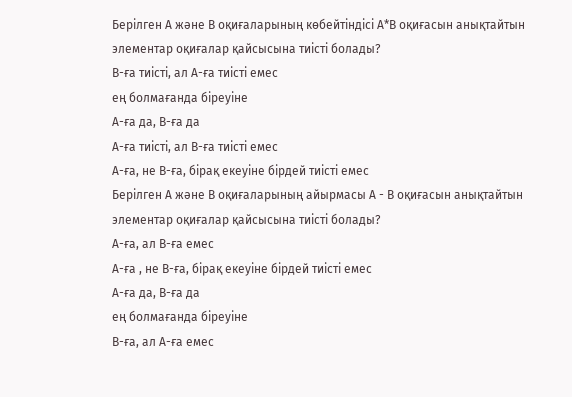Берілген А және В оқиғаларының көбейтіндісі А*В оқиғасын анықтайтын элементар оқиғалар қайсысына тиісті болады?
В-ға тиісті, ал А-ға тиісті емес
ең болмағанда біреуіне
А-ға да, В-ға да
А-ға тиісті, ал В-ға тиісті емес
А-ға, не В-ға, бірақ екеуіне бірдей тиісті емес
Берілген А және В оқиғаларының айырмасы А - В оқиғасын анықтайтын элементар оқиғалар қайсысына тиісті болады?
А-ға, ал В-ға емес
А-ға , не В-ға, бірақ екеуіне бірдей тиісті емес
А-ға да, В-ға да
ең болмағанда біреуіне
В-ға, ал А-ға емес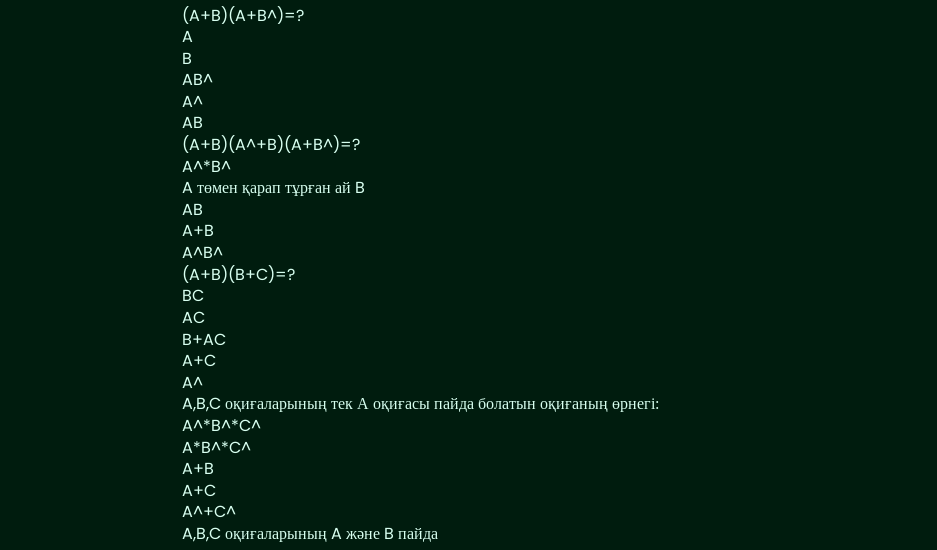(A+B)(A+B^)=?
A
B
AB^
A^
AB
(A+B)(A^+B)(A+B^)=?
A^*B^
A төмен қарап тұрған ай B
AB
A+B
A^B^
(A+B)(B+C)=?
BC
AC
B+AC
A+C
A^
A,B,C оқиғаларының тек А оқиғасы пайда болатын оқиғаның өрнегі:
A^*B^*C^
A*B^*C^
A+B
A+C
A^+C^
A,B,C оқиғаларының A және B пайда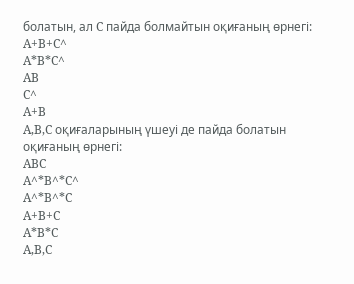болатын, ал C пайда болмайтын оқиғаның өрнегі:
A+B+C^
A*B*C^
AB
C^
A+B
A,B,C оқиғаларының үшеуі де пайда болатын оқиғаның өрнегі:
ABC
A^*B^*C^
A^*B^*C
A+B+C
A*B*C
A,B,C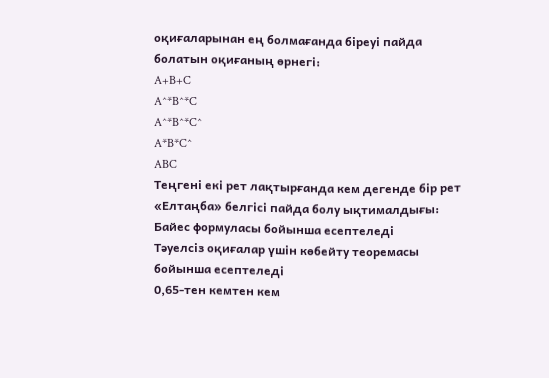оқиғаларынан ең болмағанда біреуі пайда болатын оқиғаның өрнегі:
A+B+C
A^*B^*C
A^*B^*C^
A*B*C^
ABC
Теңгені екі рет лақтырғанда кем дегенде бір рет «Елтаңба» белгісі пайда болу ықтималдығы:
Байес формуласы бойынша есептеледі
Тәуелсіз оқиғалар үшін көбейту теоремасы бойынша есептеледі
0,65-тен кемтен кем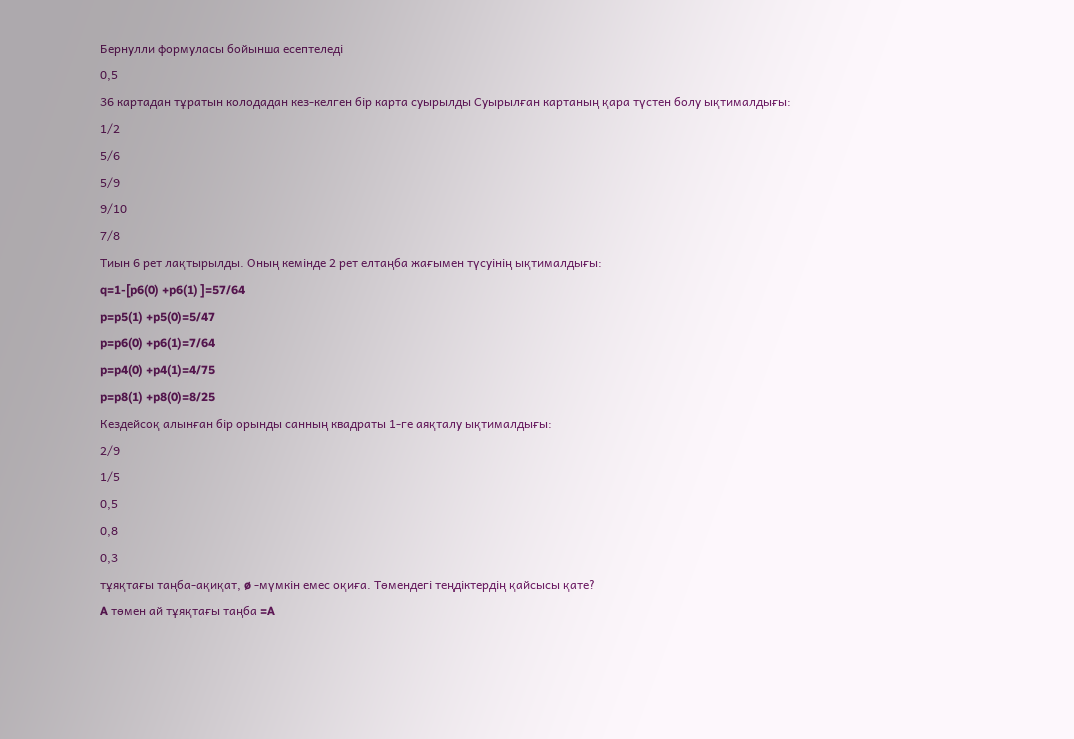Бернулли формуласы бойынша есептеледі
0,5
36 картадан тұратын колодадан кез-келген бір карта суырылды Суырылған картаның қара түстен болу ықтималдығы:
1/2
5/6
5/9
9/10
7/8
Тиын 6 рет лақтырылды. Оның кемінде 2 рет елтаңба жағымен түсуінің ықтималдығы:
q=1-[p6(0) +p6(1) ]=57/64
p=p5(1) +p5(0)=5/47
p=p6(0) +p6(1)=7/64
p=p4(0) +p4(1)=4/75
p=p8(1) +p8(0)=8/25
Кездейсоқ алынған бір орынды санның квадраты 1-ге аяқталу ықтималдығы:
2/9
1/5
0,5
0,8
0,3
тұяқтағы таңба-ақиқат, ø -мүмкін емес оқиға. Төмендегі теңдіктердің қайсысы қате?
A төмен ай тұяқтағы таңба =A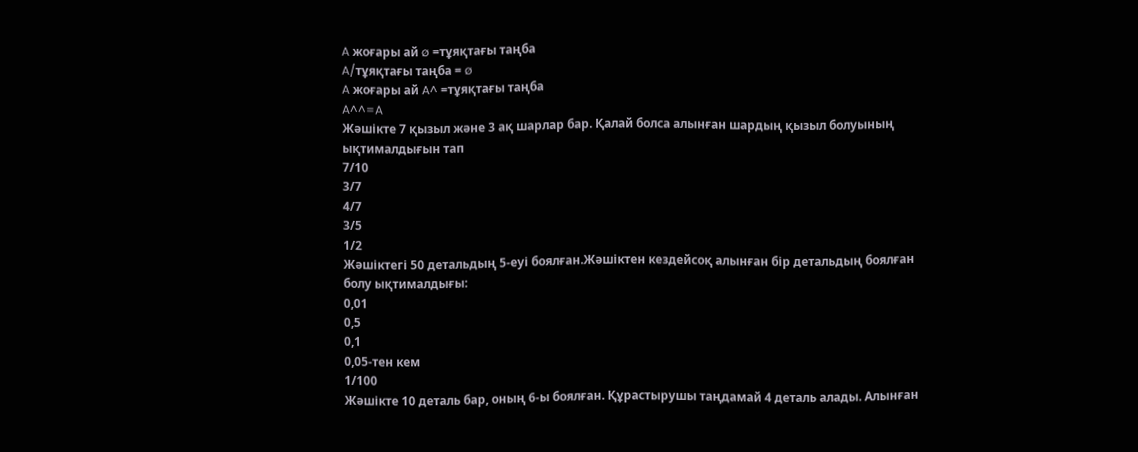A жоғары ай ø =тұяқтағы таңба
A/тұяқтағы таңба = ø
A жоғары ай A^ =тұяқтағы таңба
A^^=A
Жәшікте 7 қызыл және 3 ақ шарлар бар. Қалай болса алынған шардың қызыл болуының ықтималдығын тап
7/10
3/7
4/7
3/5
1/2
Жәшіктегі 50 детальдың 5-еуі боялған.Жәшіктен кездейсоқ алынған бір детальдың боялған болу ықтималдығы:
0,01
0,5
0,1
0,05-тен кем
1/100
Жәшікте 10 деталь бар, оның 6-ы боялған. Құрастырушы таңдамай 4 деталь алады. Алынған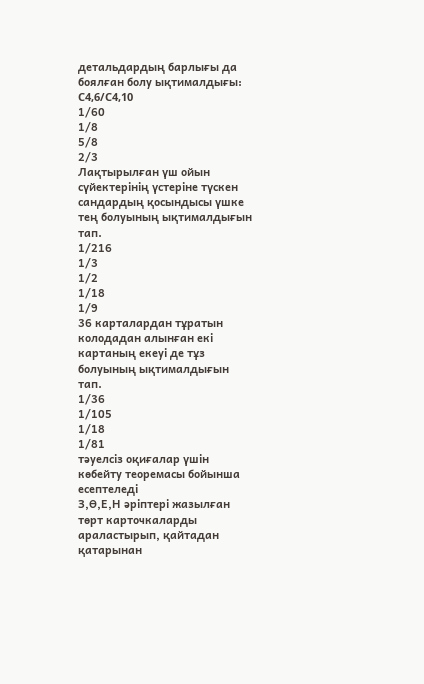детальдардың барлығы да боялған болу ықтималдығы:
C4,6/C4,10
1/60
1/8
5/8
2/3
Лақтырылған үш ойын сүйектерінің үстеріне түскен сандардың қосындысы үшке тең болуының ықтималдығын тап.
1/216
1/3
1/2
1/18
1/9
36 карталардан тұратын колодадан алынған екі картаның екеуі де тұз болуының ықтималдығын тап.
1/36
1/105
1/18
1/81
тәуелсіз оқиғалар үшін көбейту теоремасы бойынша есептеледі
З,Ө,Е,Н әріптері жазылған төрт карточкаларды араластырып, қайтадан қатарынан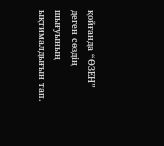қойғанда “ӨЗЕН” деген сөздің шығуының ықтималдығын тап.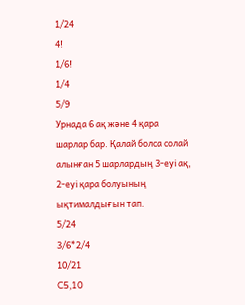1/24
4!
1/6!
1/4
5/9
Урнада 6 ақ және 4 қара шарлар бар. Қалай болса солай алынған 5 шарлардың 3-еуі ақ, 2-еуі қара болуының ықтималдығын тап.
5/24
3/6*2/4
10/21
C5,10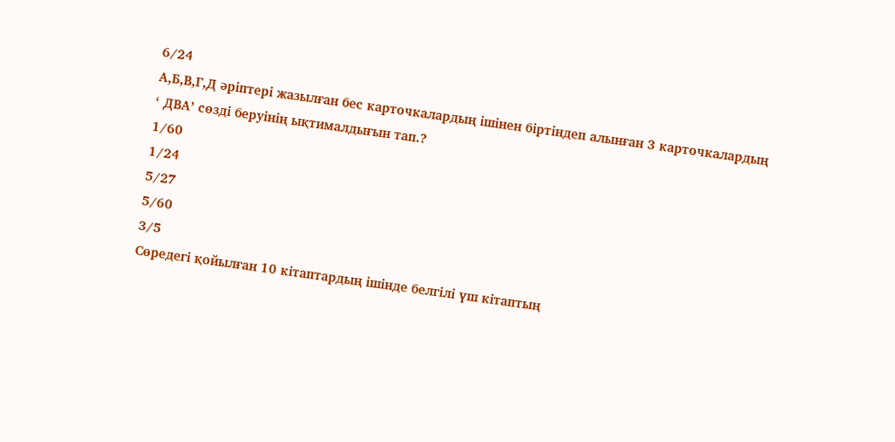6/24
А,Б,В,Г,Д әріптері жазылған бес карточкалардың ішінен біртіндеп алынған 3 карточкалардың ‘ ДВА’ сөзді беруінің ықтималдығын тап.?
1/60
1/24
5/27
5/60
3/5
Сөредегі қойылған 10 кітаптардың ішінде белгілі үш кітаптың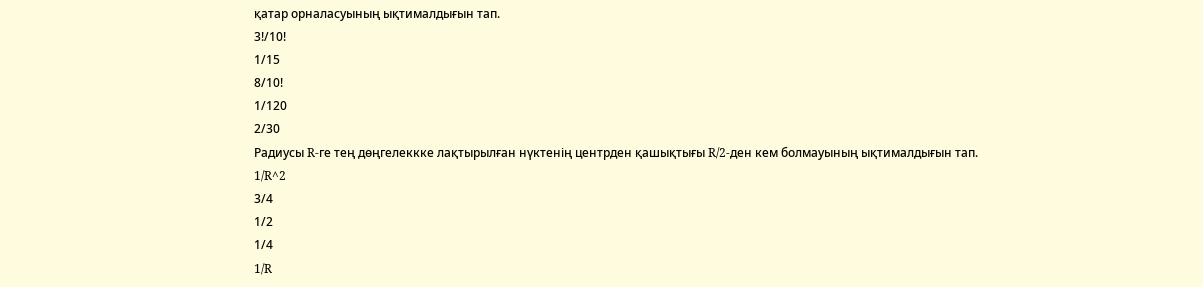қатар орналасуының ықтималдығын тап.
3!/10!
1/15
8/10!
1/120
2/30
Радиусы R-ге тең дөңгелеккке лақтырылған нүктенің центрден қашықтығы R/2-ден кем болмауының ықтималдығын тап.
1/R^2
3/4
1/2
1/4
1/R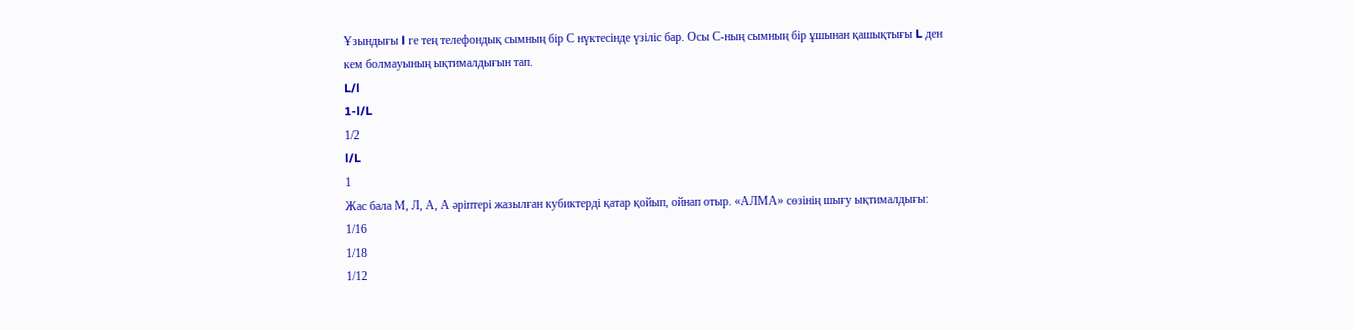Ұзындығы l ге тең телефондық сымның бір С нүктесінде үзіліс бар. Осы С-ның сымның бір ұшынан қашықтығы L ден кем болмауының ықтималдығын тап.
L/l
1-l/L
1/2
l/L
1
Жас бала М, Л, А, А әріптері жазылған кубиктерді қатар қойып, ойнап отыр. «АЛМА» сөзінің шығу ықтималдығы:
1/16
1/18
1/12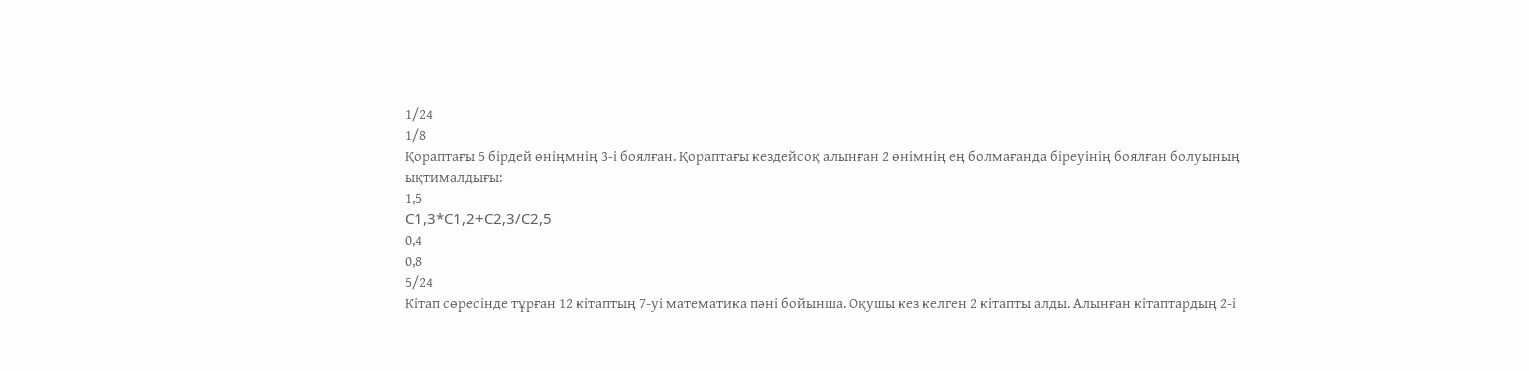1/24
1/8
Қораптағы 5 бірдей өніңмнің 3-і боялған. Қораптағы кездейсоқ алынған 2 өнімнің ең болмағанда біреуінің боялған болуының ықтималдығы:
1,5
C1,3*C1,2+C2,3/C2,5
0,4
0,8
5/24
Кітап сөресінде тұрған 12 кітаптың 7-уі математика пәні бойынша. Оқушы кез келген 2 кітапты алды. Алынған кітаптардың 2-і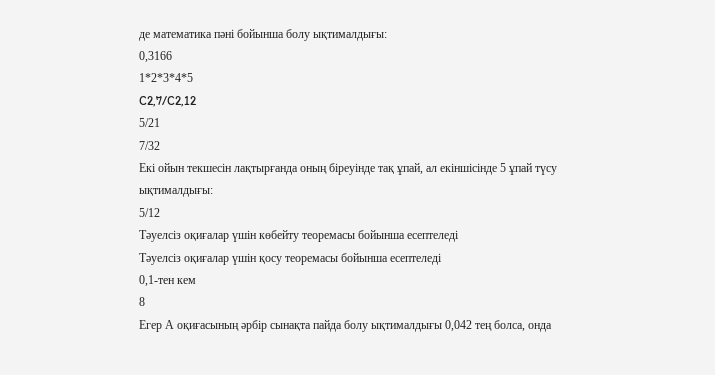де математика пәні бойынша болу ықтималдығы:
0,3166
1*2*3*4*5
C2,7/C2,12
5/21
7/32
Екі ойын текшесін лақтырғанда оның біреуінде тақ ұпай, ал екіншісінде 5 ұпай түсу ықтималдығы:
5/12
Тәуелсіз оқиғалар үшін көбейту теоремасы бойынша есептеледі
Тәуелсіз оқиғалар үшін қосу теоремасы бойынша есептеледі
0,1-тен кем
8
Егер А оқиғасының әрбір сынақта пайда болу ықтималдығы 0,042 тең болса, онда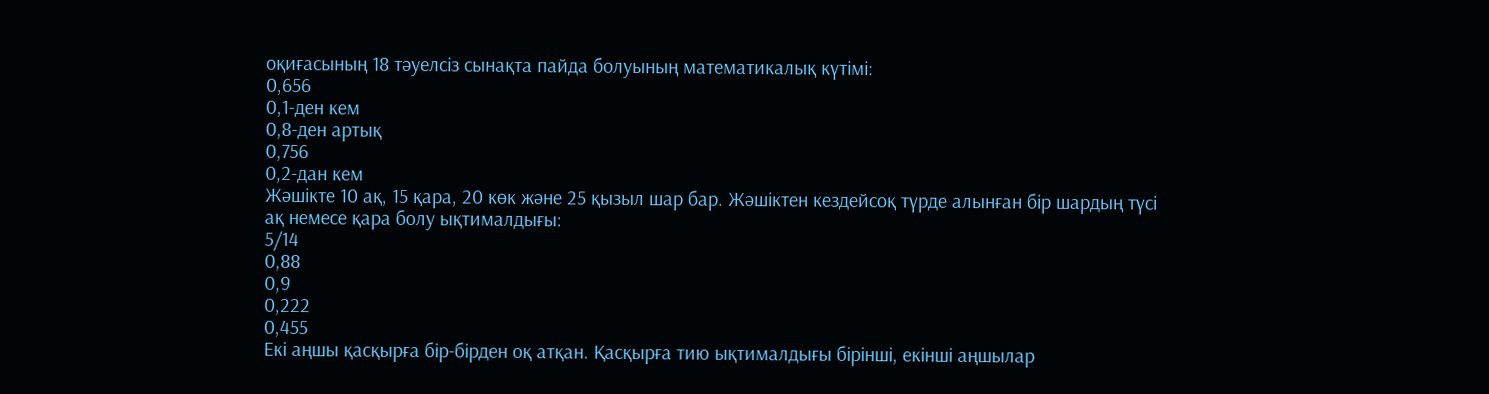оқиғасының 18 тәуелсіз сынақта пайда болуының математикалық күтімі:
0,656
0,1-ден кем
0,8-ден артық
0,756
0,2-дан кем
Жәшікте 10 ақ, 15 қара, 20 көк және 25 қызыл шар бар. Жәшіктен кездейсоқ түрде алынған бір шардың түсі ақ немесе қара болу ықтималдығы:
5/14
0,88
0,9
0,222
0,455
Екі аңшы қасқырға бір-бірден оқ атқан. Қасқырға тию ықтималдығы бірінші, екінші аңшылар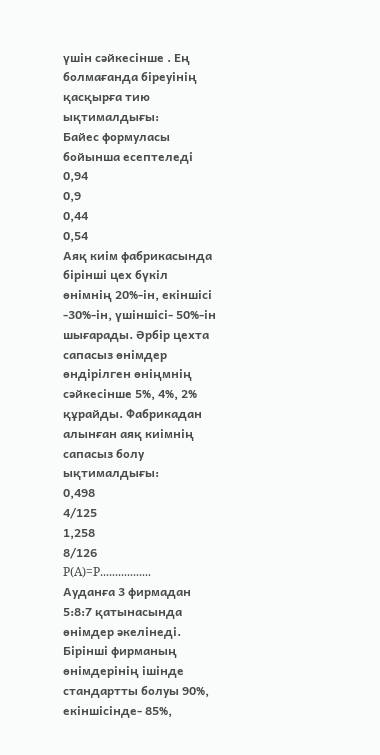үшін сәйкесінше . Ең болмағанда біреуінің қасқырға тию ықтималдығы:
Байес формуласы бойынша есептеледі
0,94
0,9
0,44
0,54
Аяқ киім фабрикасында бірінші цех бүкіл өнімнің 20%-ін, екіншісі -30%-ін, үшіншісі- 50%-ін шығарады. Әрбір цехта сапасыз өнімдер өндірілген өніңмнің сәйкесінше 5%, 4%, 2% құрайды. Фабрикадан алынған аяқ киімнің сапасыз болу ықтималдығы:
0,498
4/125
1,258
8/126
P(A)=P.................
Ауданға 3 фирмадан 5:8:7 қатынасында өнімдер әкелінеді. Бірінші фирманың өнімдерінің ішінде стандартты болуы 90%, екіншісінде- 85%,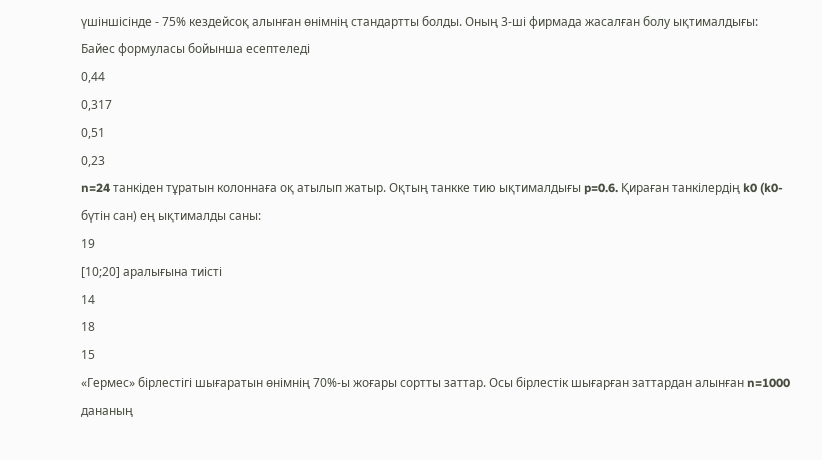үшіншісінде - 75% кездейсоқ алынған өнімнің стандартты болды. Оның 3-ші фирмада жасалған болу ықтималдығы:
Байес формуласы бойынша есептеледі
0,44
0,317
0,51
0,23
n=24 танкіден тұратын колоннаға оқ атылып жатыр. Оқтың танкке тию ықтималдығы p=0.6. Қираған танкілердің k0 (k0-бүтін сан) ең ықтималды саны:
19
[10;20] аралығына тиісті
14
18
15
«Гермес» бірлестігі шығаратын өнімнің 70%-ы жоғары сортты заттар. Осы бірлестік шығарған заттардан алынған n=1000 дананың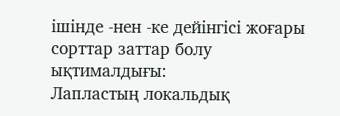ішінде -нен -ке дейінгісі жоғары сорттар заттар болу ықтималдығы:
Лапластың локальдық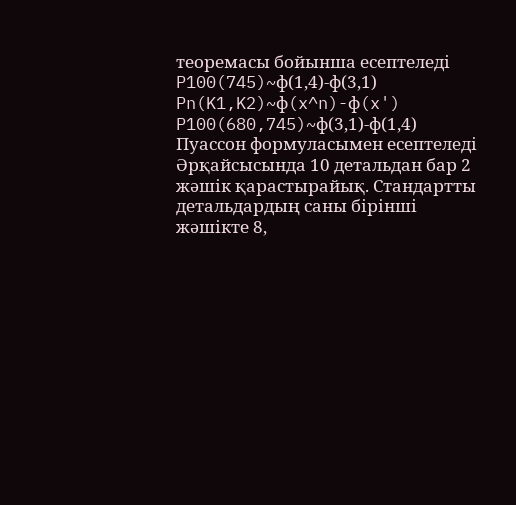теоремасы бойынша есептеледі
P100(745)~ф(1,4)-ф(3,1)
Pn(K1,K2)~ф(x^n)-ф(x')
P100(680,745)~ф(3,1)-ф(1,4)
Пуассон формуласымен есептеледі
Әрқайсысында 10 детальдан бар 2 жәшік қарастырайық. Стандартты детальдардың саны бірінші жәшікте 8,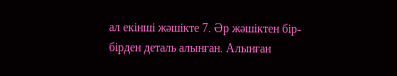ал екінші жәшікте 7. Әр жәшіктен бір-бірден деталь алынған. Алынған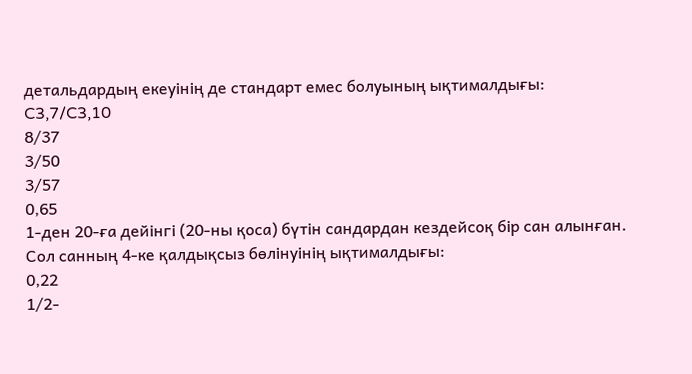детальдардың екеуінің де стандарт емес болуының ықтималдығы:
C3,7/C3,10
8/37
3/50
3/57
0,65
1-ден 20-ға дейінгі (20-ны қоса) бүтін сандардан кездейсоқ бір сан алынған. Сол санның 4-ке қалдықсыз бөлінуінің ықтималдығы:
0,22
1/2-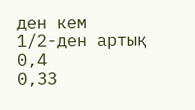ден кем
1/2-ден артық
0,4
0,33